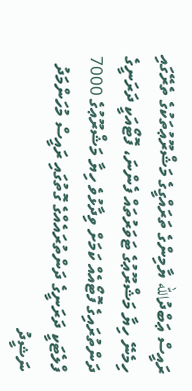ރައީސް ޢަބްދުالله ޔާމިންގެ ތަރައްގީގެ މަޝްރޫޢުތަކުގެ ތެރޭގައި ހިމެނޭ ހިޔާ މަޝްރޫޢުގެ ޓަވަރުތައް ފެންނަ، ފޮޓޯއަކީ ދަރަނީގެ ދަންތުރައިގެ ފޮޓޯއެއް ކަމަށް ވިދާޅުވެ ހިޔާ މަޝްރޫޢުގެ 7000 ފްލެޓަކީ ދަރަނީގެ ދަންތުރައެއްގެ ގޮތުގައި ރައީސް މުހަންމަދު ނަޝީދު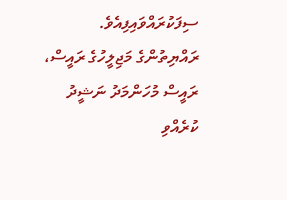ސިފަކުރައްވައިފިއެވެ.
ރައްޔިތުންގެ މަޖިލީހުގެ ރައީސް، ރައީސް މުހަންމަދު ނަޝީދު ކުރެއްވި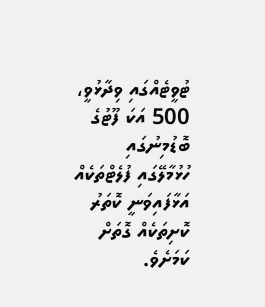ޓުވީޓެއްގައި ވިދާޅުވީ، 500 އަކަ ފޫޓުގެ ބޮޑުމިނުގައި ހުޅުމާލޭގައި ފުލެޓްތަކެއް އަޅާފައިވަނީ ކޮތަރު ކޮށިތަކެއް ގޮތަށް ކަމަށެވެ.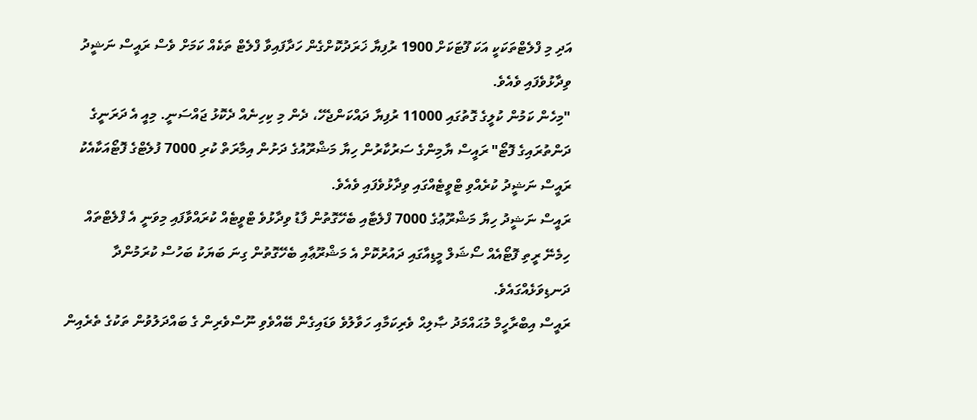އަދި މި ފްލެޓްތަކަކީ އަކަ ފޫޓަކަށް 1900 ރުފިޔާ ޚަރަދުކޮށްގެން ހަދާފައިވާ ފްލެޓް ތަކެއް ކަމަށް ވެސް ރައީސް ނަޝީދު ވިދާޅުވެފައި ވެއެވެ.
"މިހެން ކަމުން ކުލީގެ ގޮތުގައި 11000 ރުފިޔާ ދައްކަންޖެހޭ، ދެން މި ކިހިނެއް ދެކޮޅު ޖައްސަނީ. މިއީ އެ ދަރަނީގެ ދަންތުރައިގެ ފޮޓޯ" ރައީސް ޔާމިންގެ ސަރުކާރުން ހިޔާ މަޝްރޫއުގެ ދަށުން އިމާރަތް ކުރި 7000 ފުލެޓްގެ ފޮޓޯއަކާއެކު ރައީސް ނަޝީދު ކުރެއްވި ޓްވީޓެއްގައި ވިދާޅުވެފައި ވެއެވެ.
ރައީސް ނަޝީދު ހިޔާ މަޝްރޫޢުގެ 7000 ފްލެޓާއި ބެހޭގޮތުން ފާޑު ވިދާޅުވެ ޓްވީޓެއް ކުރައްވާފައި މިވަނީ އެ ފްލެޓްތައް ހިމެނޭ ރީތި ފޮޓޯއެއް ސޯޝަލް މީޑިއާގައި ދައުރުކޮށް އެ މަޝްރޫޢާއި ބެހޭގޮތުން ގިނަ ބަޔަކު ބަހުސް ކުރަމުންދާ ދަނޑިވަޅެއްގައެވެ.
ރައީސް އިބްރާހީމް މުޙައްމަދު ޞާލިޙް ވެރިކަމާއި ހަވާލުވެ ވަޑައިގެން ބޭއްވެވި ނޫސްވެރިން ގެ ބައްދަލުވުން ތަކުގެ ތެރެއިން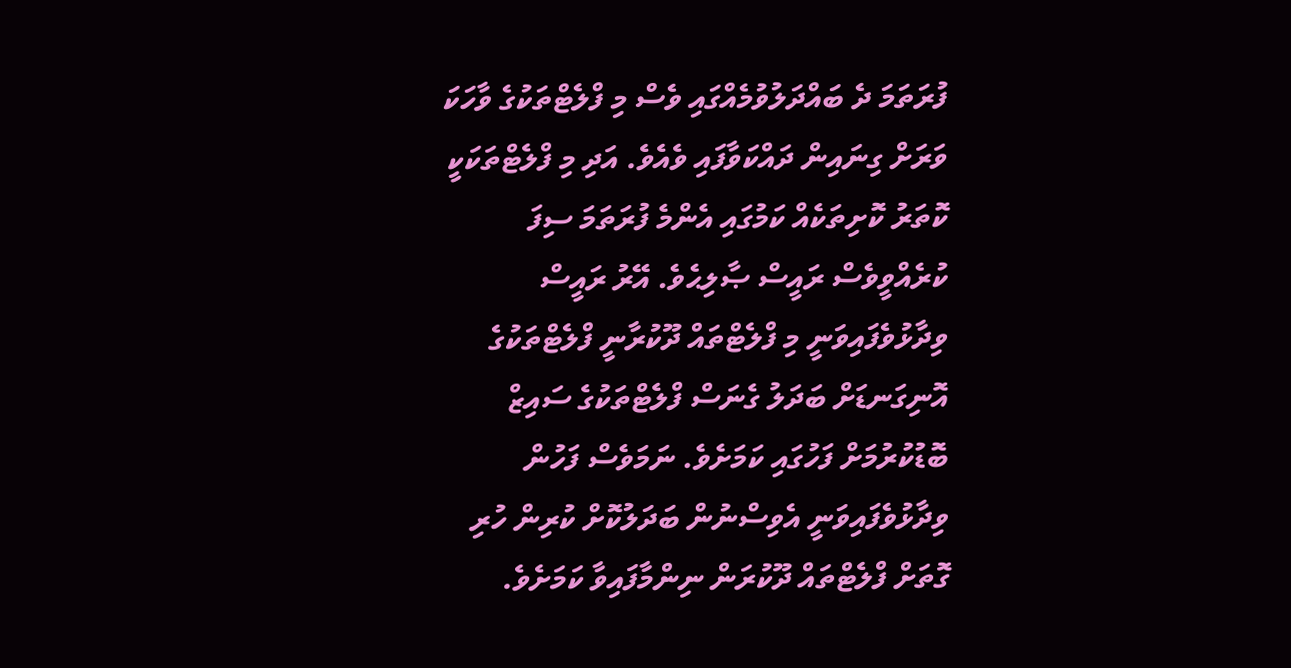ފުރަތަމަ ދެ ބައްދަލުވުމެއްގައި ވެސް މި ފްލެޓްތަކުގެ ވާހަކަ ވަރަށް ގިނައިން ދައްކަވާފައި ވެއެވެ. އަދި މި ފްލެޓްތަކަކީ ކޮތަރު ކޮށިތަކެއް ކަމުގައި އެންމެ ފުރަތަމަ ސިފަ ކުރެއްވީވެސް ރައީސް ޞާލިޙެވެ. އޭރު ރައީސް ވިދާޅުވެފައިވަނީ މި ފްލެޓްތައް ދޫކުރާނީ ފްލެޓްތަކުގެ އޮނިގަނޑަށް ބަދަލު ގެނަސް ފްލެޓްތަކުގެ ސައިޒް ބޮޑުކުރުމަށް ފަހުގައި ކަމަށެވެ. ނަމަވެސް ފަހުން ވިދާޅުވެފައިވަނީ އެވިސްނުން ބަދަލުކޮށް ކުރިން ހުރި ގޮތަށް ފްލެޓްތައް ދޫކުރަން ނިންމާފައިވާ ކަމަށެވެ.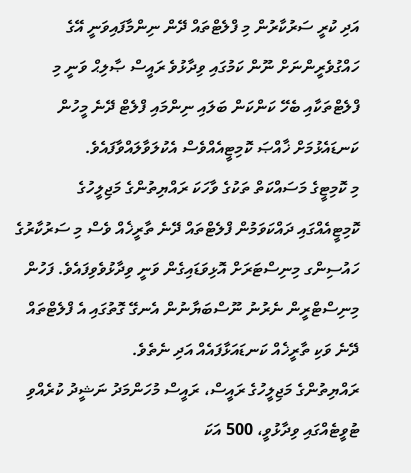އަދި ކުރީ ސަރުކާރުން މި ފްލެޓްތައް ދޭން ނިންމާފައިވަނީ އޭގެ ހައްގުވެރީންނަށް ނޫން ކަމުގައި ވިދާޅުވެ ރައީސް ޞާލިޙް ވަނީ މި ފްލެޓްތަކާއި ބެހޭ ކަންކަން ބަލައި ނިންމައި ފްލެޓް ދޭނެ މީހުން ކަނޑައެޅުމަށް ޚާއްޞަ ކޮމިޓީއެއްވެސް އެކުލަވާލައްވާފައެވެ.
މި ކޮމިޓީގެ މަސައްކަތް ތަކުގެ ވާހަކަ ރައްޔިތުންގެ މަޖިލީހުގެ ކޮމިޓީއެއްގައި ދައްކަވަމުން ފްލެޓްތައް ދޭނެ ތާރީޚެއް ވެސް މި ސަރުކާރުގެ ހައުސިންގ މިނިސްޓަރަށް އޮޅިވަޑައިގެން ވަނީ ވިދާޅުވެވިފައެވެ. ފަހުން މިނިސްޓްރީން ނެރުނު ނޫސްބަޔާނުން އެނގޭ ގޮތުގައި އެ ފްލެޓްތައް ދޭނެ ވަކި ތާރީޚެއް ކަނޑައަޅާފައެއް އަދި ނެތެވެ.
ރައްޔިތުންގެ މަޖިލީހުގެ ރައީސް، ރައީސް މުހަންމަދު ނަޝީދު ކުރެއްވި ޓުވީޓެއްގައި ވިދާޅުވީ، 500 އަކަ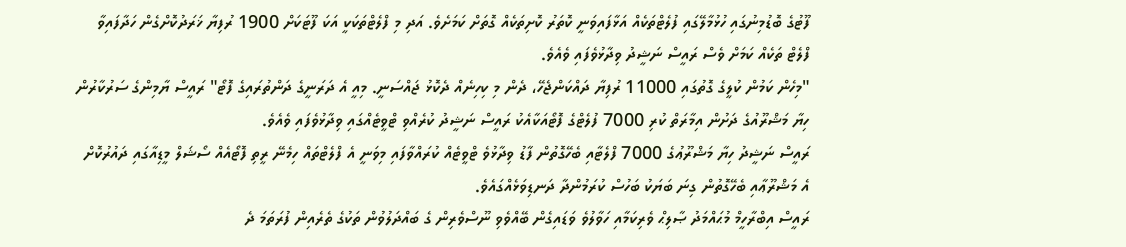ފޫޓުގެ ބޮޑުމިނުގައި ހުޅުމާލޭގައި ފުލެޓްތަކެއް އަޅާފައިވަނީ ކޮތަރު ކޮށިތަކެއް ގޮތަށް ކަމަށެވެ. އަދި މި ފްލެޓްތަކަކީ އަކަ ފޫޓަކަށް 1900 ރުފިޔާ ޚަރަދުކޮށްގެން ހަދާފައިވާ ފްލެޓް ތަކެއް ކަމަށް ވެސް ރައީސް ނަޝީދު ވިދާޅުވެފައި ވެއެވެ.
"މިހެން ކަމުން ކުލީގެ ގޮތުގައި 11000 ރުފިޔާ ދައްކަންޖެހޭ، ދެން މި ކިހިނެއް ދެކޮޅު ޖައްސަނީ. މިއީ އެ ދަރަނީގެ ދަންތުރައިގެ ފޮޓޯ" ރައީސް ޔާމިންގެ ސަރުކާރުން ހިޔާ މަޝްރޫއުގެ ދަށުން އިމާރަތް ކުރި 7000 ފުލެޓްގެ ފޮޓޯއަކާއެކު ރައީސް ނަޝީދު ކުރެއްވި ޓްވީޓެއްގައި ވިދާޅުވެފައި ވެއެވެ.
ރައީސް ނަޝީދު ހިޔާ މަޝްރޫޢުގެ 7000 ފްލެޓާއި ބެހޭގޮތުން ފާޑު ވިދާޅުވެ ޓްވީޓެއް ކުރައްވާފައި މިވަނީ އެ ފްލެޓްތައް ހިމެނޭ ރީތި ފޮޓޯއެއް ސޯޝަލް މީޑިއާގައި ދައުރުކޮށް އެ މަޝްރޫޢާއި ބެހޭގޮތުން ގިނަ ބަޔަކު ބަހުސް ކުރަމުންދާ ދަނޑިވަޅެއްގައެވެ.
ރައީސް އިބްރާހީމް މުޙައްމަދު ޞާލިޙް ވެރިކަމާއި ހަވާލުވެ ވަޑައިގެން ބޭއްވެވި ނޫސްވެރިން ގެ ބައްދަލުވުން ތަކުގެ ތެރެއިން ފުރަތަމަ ދެ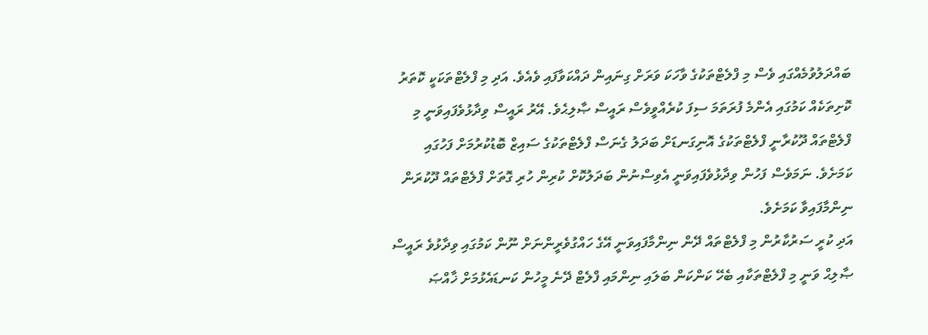ބައްދަލުވުމެއްގައި ވެސް މި ފްލެޓްތަކުގެ ވާހަކަ ވަރަށް ގިނައިން ދައްކަވާފައި ވެއެވެ. އަދި މި ފްލެޓްތަކަކީ ކޮތަރު ކޮށިތަކެއް ކަމުގައި އެންމެ ފުރަތަމަ ސިފަ ކުރެއްވީވެސް ރައީސް ޞާލިޙެވެ. އޭރު ރައީސް ވިދާޅުވެފައިވަނީ މި ފްލެޓްތައް ދޫކުރާނީ ފްލެޓްތަކުގެ އޮނިގަނޑަށް ބަދަލު ގެނަސް ފްލެޓްތަކުގެ ސައިޒް ބޮޑުކުރުމަށް ފަހުގައި ކަމަށެވެ. ނަމަވެސް ފަހުން ވިދާޅުވެފައިވަނީ އެވިސްނުން ބަދަލުކޮށް ކުރިން ހުރި ގޮތަށް ފްލެޓްތައް ދޫކުރަން ނިންމާފައިވާ ކަމަށެވެ.
އަދި ކުރީ ސަރުކާރުން މި ފްލެޓްތައް ދޭން ނިންމާފައިވަނީ އޭގެ ހައްގުވެރީންނަށް ނޫން ކަމުގައި ވިދާޅުވެ ރައީސް ޞާލިޙް ވަނީ މި ފްލެޓްތަކާއި ބެހޭ ކަންކަން ބަލައި ނިންމައި ފްލެޓް ދޭނެ މީހުން ކަނޑައެޅުމަށް ޚާއްޞަ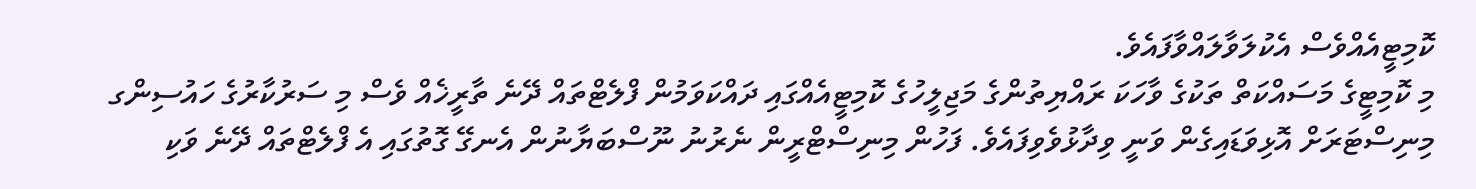ކޮމިޓީއެއްވެސް އެކުލަވާލައްވާފައެވެ.
މި ކޮމިޓީގެ މަސައްކަތް ތަކުގެ ވާހަކަ ރައްޔިތުންގެ މަޖިލީހުގެ ކޮމިޓީއެއްގައި ދައްކަވަމުން ފްލެޓްތައް ދޭނެ ތާރީޚެއް ވެސް މި ސަރުކާރުގެ ހައުސިންގ މިނިސްޓަރަށް އޮޅިވަޑައިގެން ވަނީ ވިދާޅުވެވިފައެވެ. ފަހުން މިނިސްޓްރީން ނެރުނު ނޫސްބަޔާނުން އެނގޭ ގޮތުގައި އެ ފްލެޓްތައް ދޭނެ ވަކި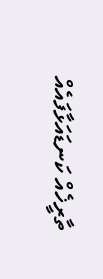ތާރީޚެއް ކަނޑައަޅާފައެއް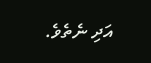އަދި ނެތެވެ.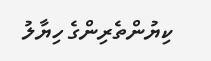ކިޔުންތެރިންގެ ހިޔާލު